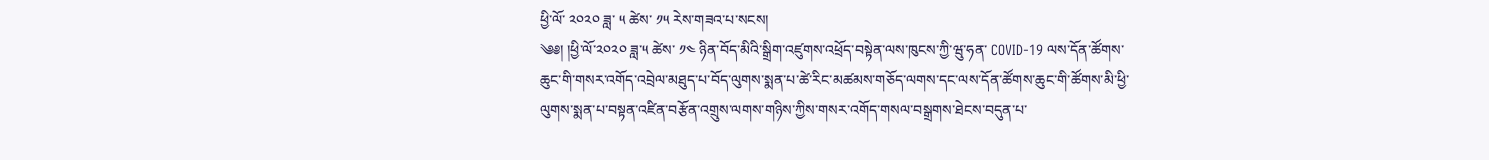ཕྱི་ལོ་ ༢༠༢༠ ཟླ་ ༥ ཚེས་ ༡༥ རེས་གཟའ་པ་སངས།
༄༅། །ཕྱི་ལོ་༢༠༢༠ ཟླ་༥ ཚེས་ ༡༤ ཉིན་བོད་མིའི་སྒྲིག་འཛུགས་འཕྲོད་བསྟེན་ལས་ཁུངས་ཀྱི་ཝུ་ཧན་ COVID-19 ལས་དོན་ཚོགས་ཆུང་གི་གསར་འགོད་འབྲེལ་མཐུད་པ་བོད་ལུགས་སྨན་པ་ཚེ་རིང་མཚམས་གཅོད་ལགས་དང་ལས་དོན་ཚོགས་ཆུང་གི་ཚོགས་མི་ཕྱི་ལུགས་སྨན་པ་བསྟན་འཛིན་བརྩོན་འགྲུས་ལགས་གཉིས་ཀྱིས་གསར་འགོད་གསལ་བསྒྲགས་ཐེངས་བདུན་པ་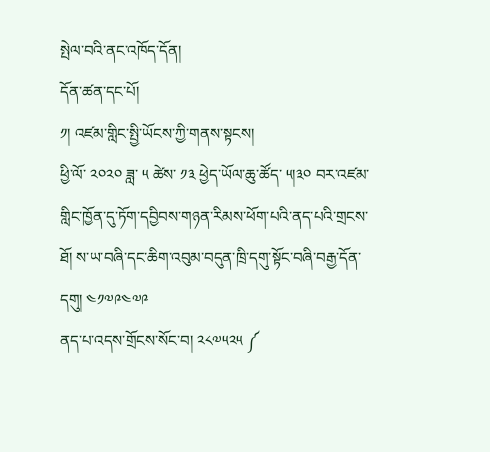སྤེལ་བའི་ནང་འཁོད་དོན།
དོན་ཚན་དང་པོ།
༡། འཛམ་གླིང་སྤྱི་ཡོངས་ཀྱི་གནས་སྟངས།
ཕྱི་ལོ་ ༢༠༢༠ ཟླ་ ༥ ཚེས་ ༡༣ ཕྱེད་ཡོལ་ཆུ་ཚོད་ ༥།༣༠ བར་འཛམ་གླིང་ཁྱོན་དུ་ཏོག་དབྱིབས་གཉན་རིམས་ཕོག་པའི་ནད་པའི་གྲངས་ཐོ། ས་ཡ་བཞི་དང་ཆིག་འབུམ་བདུན་ཁྲི་དགུ་སྟོང་བཞི་བརྒྱ་དོན་དགུ། ༤༡༧༩༤༧༩
ནད་པ་འདས་གྲོངས་སོང་བ། ༢༨༧༥༢༥ ༼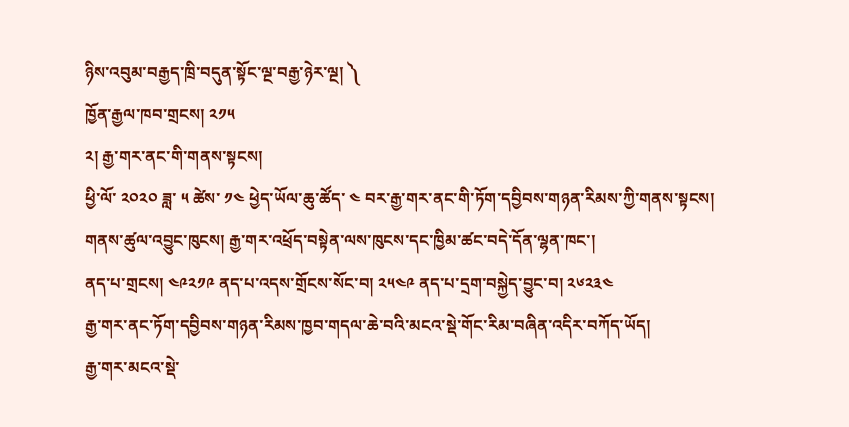ཉིས་འབུམ་བརྒྱད་ཁྲི་བདུན་སྟོང་ལྔ་བརྒྱ་ཉེར་ལྔ། ༽
ཁྱོན་རྒྱལ་ཁབ་གྲངས། ༢༡༥
༢། རྒྱ་གར་ནང་གི་གནས་སྟངས།
ཕྱི་ལོ་ ༢༠༢༠ ཟླ་ ༥ ཚེས་ ༡༤ ཕྱེད་ཡོལ་ཆུ་ཚོད་ ༤ བར་རྒྱ་གར་ནང་གི་ཏོག་དབྱིབས་གཉན་རིམས་ཀྱི་གནས་སྟངས། གནས་ཚུལ་འབྱུང་ཁུངས། རྒྱ་གར་འཕྲོད་བསྟེན་ལས་ཁུངས་དང་ཁྱིམ་ཚང་བདེ་དོན་ལྷན་ཁང་།
ནད་པ་གྲངས། ༤༩༢༡༩ ནད་པ་འདས་གྲོངས་སོང་བ། ༢༥༤༩ ནད་པ་དྲག་བསྐྱེད་བྱུང་བ། ༢༦༢༣༤
རྒྱ་གར་ནང་ཏོག་དབྱིབས་གཉན་རིམས་ཁྱབ་གདལ་ཆེ་བའི་མངའ་སྡེ་གོང་རིམ་བཞིན་འདིར་བཀོད་ཡོད།
རྒྱ་གར་མངའ་སྡེ་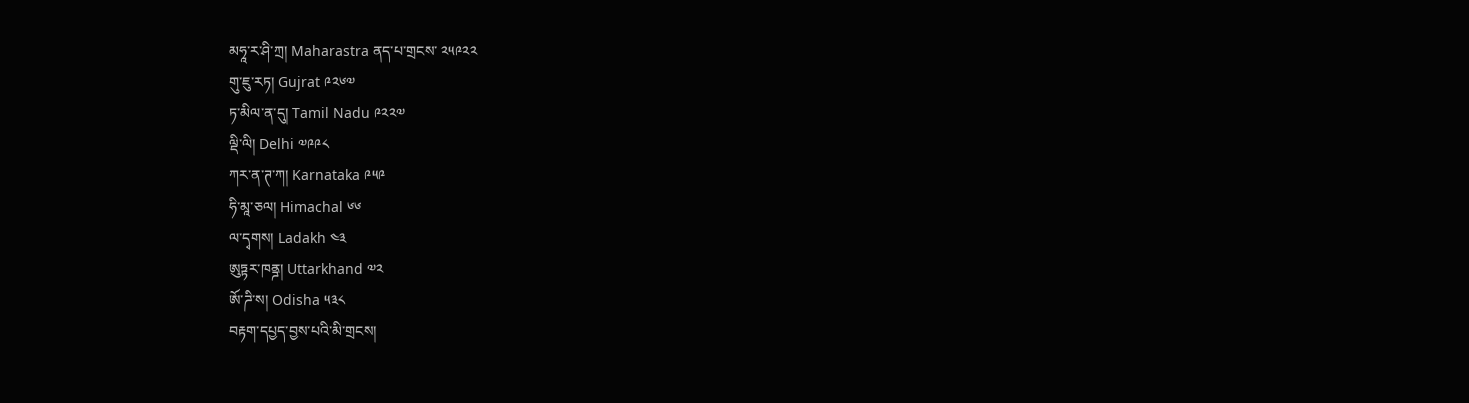མཧཱ་ར་ཤི་ཀྲ། Maharastra ནད་པ་གྲངས་ ༢༥༩༢༢
གུ་ཇུ་རཏ། Gujrat ༩༢༦༧
ཏ་མིལ་ན་དུ། Tamil Nadu ༩༢༢༧
ལྡི་ལི། Delhi ༧༩༩༨
ཀར་ན་ཊ་ཀ། Karnataka ༩༥༩
ཧི་མཱ་ཅལ། Himachal ༦༦
ལ་དྭགས། Ladakh ༤༣
ཨུཏྟར་ཁནྜ། Uttarkhand ༧༢
ཨོ་ཌི་ས། Odisha ༥༣༨
བརྟག་དཔྱད་བྱས་པའི་མི་གྲངས།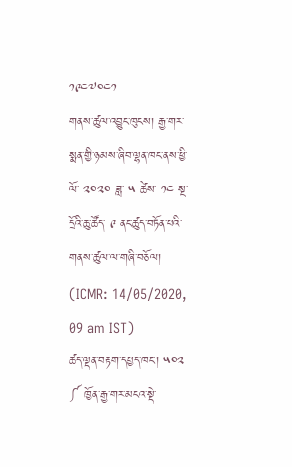༡༩༤༧༠༤༡
གནས་ཚུལ་འབྱུང་ཁུངས། རྒྱ་གར་སྨན་གྱི་ཉམས་ཞིབ་ལྷན་ཁང་ནས་ཕྱི་ལོ་ ༢༠༢༠ ཟླ་ ༥ ཚེས་ ༡༤ སྔ་དྲོའི་ཆུ་ཚོད་ ༩ ནང་ཚུད་བཏོན་པའི་གནས་ཚུལ་ལ་གཞི་བཅོལ། (ICMR: 14/05/2020, 09 am IST)
ཚད་ལྡན་བརྟག་དཔྱད་ཁང་། ༥༠༢ ༼ ཁྱོན་རྒྱ་གར་མངའ་སྡེ་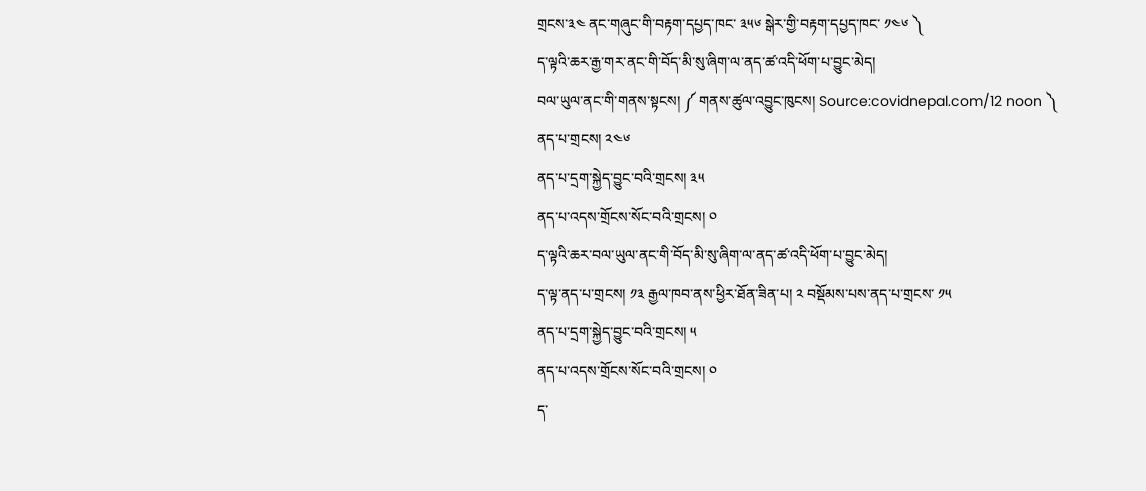གྲངས་༣༤ ནང་གཞུང་གི་བརྟག་དཔྱད་ཁང་ ༣༥༦ སྒེར་གྱི་བརྟག་དཔྱད་ཁང་ ༡༤༦ ༽
ད་ལྟའི་ཆར་རྒྱ་གར་ནང་གི་བོད་མི་སུ་ཞིག་ལ་ནད་ཚ་འདི་ཕོག་པ་བྱུང་མེད།
བལ་ཡུལ་ནང་གི་གནས་སྟངས། ༼ གནས་ཚུལ་འབྱུང་ཁུངས། Source:covidnepal.com/12 noon ༽
ནད་པ་གྲངས། ༢༤༦
ནད་པ་དྲག་སྐྱེད་བྱུང་བའི་གྲངས། ༣༥
ནད་པ་འདས་གྲོངས་སོང་བའི་གྲངས། ༠
ད་ལྟའི་ཆར་བལ་ཡུལ་ནང་གི་བོད་མི་སུ་ཞིག་ལ་ནད་ཚ་འདི་ཕོག་པ་བྱུང་མེད།
ད་ལྟ་ནད་པ་གྲངས། ༡༣ རྒྱལ་ཁབ་ནས་ཕྱིར་ཐོན་ཟིན་པ། ༢ བསྡོམས་པས་ནད་པ་གྲངས་ ༡༥
ནད་པ་དྲག་སྐྱེད་བྱུང་བའི་གྲངས། ༥
ནད་པ་འདས་གྲོངས་སོང་བའི་གྲངས། ༠
ད་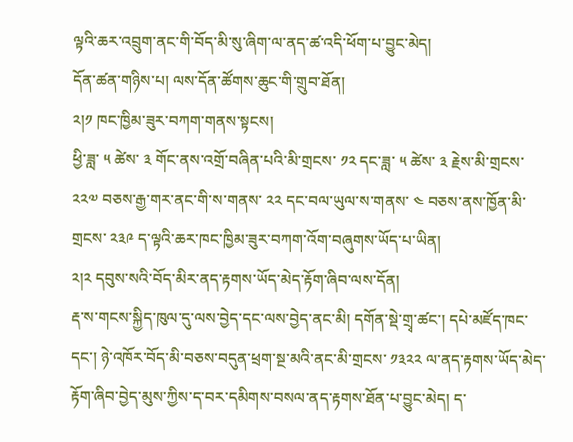ལྟའི་ཆར་འབྲུག་ནང་གི་བོད་མི་སུ་ཞིག་ལ་ནད་ཚ་འདི་ཕོག་པ་བྱུང་མེད།
དོན་ཚན་གཉིས་པ། ལས་དོན་ཚོགས་ཆུང་གི་གྲུབ་ཐོན།
༢།༡ ཁང་ཁྱིམ་ཟུར་བཀག་གནས་སྟངས།
ཕྱི་ཟླ་ ༥ ཚེས་ ༣ གོང་ནས་འགྲོ་བཞིན་པའི་མི་གྲངས་ ༡༢ དང་ཟླ་ ༥ ཚེས་ ༣ རྗེས་མི་གྲངས་ ༢༢༧ བཅས་རྒྱ་གར་ནང་གི་ས་གནས་ ༢༢ དང་བལ་ཡུལ་ས་གནས་ ༤ བཅས་ནས་ཁྱོན་མི་གྲངས་ ༢༣༩ ད་ལྟའི་ཆར་ཁང་ཁྱིམ་ཟུར་བཀག་འོག་བཞུགས་ཡོད་པ་ཡིན།
༢།༢ དབུས་སའི་བོད་མིར་ནད་རྟགས་ཡོད་མེད་རྟོག་ཞིབ་ལས་དོན།
རྡ་ས་གངས་སྐྱིད་ཁུལ་དུ་ལས་བྱེད་དང་ལས་བྱེད་ནང་མི། དགོན་སྡེ་གྲྭ་ཚང་། དཔེ་མཛོད་ཁང་དང་། ཉེ་འཁོར་བོད་མི་བཅས་བདུན་ཕྲག་སྔ་མའི་ནང་མི་གྲངས་ ༡༣༢༢ ལ་ནད་རྟགས་ཡོད་མེད་རྟོག་ཞིབ་བྱེད་མུས་ཀྱིས་ད་བར་དམིགས་བསལ་ནད་རྟགས་ཐོན་པ་བྱུང་མེད། ད་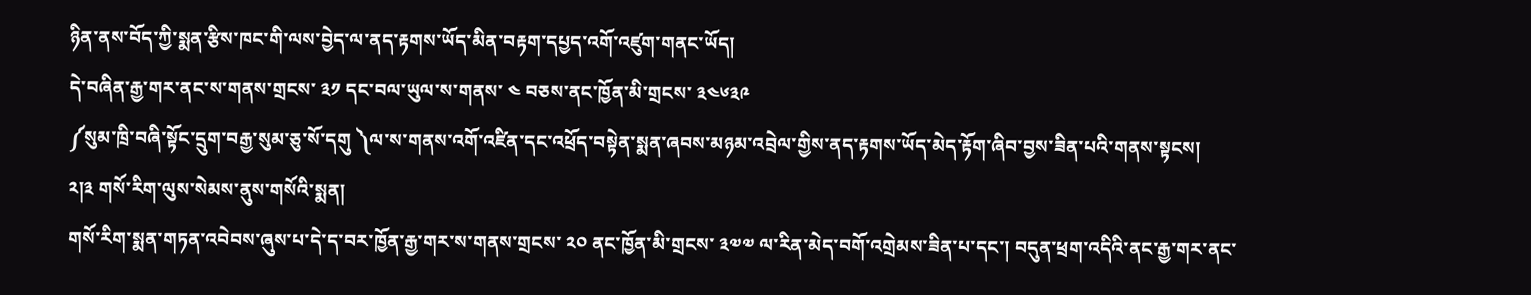ཉིན་ནས་བོད་ཀྱི་སྨན་རྩིས་ཁང་གི་ལས་བྱེད་ལ་ནད་རྟགས་ཡོད་མིན་བརྟག་དཔྱད་འགོ་འཛུག་གནང་ཡོད།
དེ་བཞིན་རྒྱ་གར་ནང་ས་གནས་གྲངས་ ༣༡ དང་བལ་ཡུལ་ས་གནས་ ༤ བཅས་ནང་ཁྱོན་མི་གྲངས་ ༣༤༦༣༩
༼སུམ་ཁྲི་བཞི་སྟོང་དྲུག་བརྒྱ་སུམ་ཅུ་སོ་དགུ ༽ལ་ས་གནས་འགོ་འཛིན་དང་འཕྲོད་བསྟེན་སྨན་ཞབས་མཉམ་འབྲེལ་གྱིས་ནད་རྟགས་ཡོད་མེད་རྟོག་ཞིབ་བྱས་ཟིན་པའི་གནས་སྟངས།
༢།༣ གསོ་རིག་ལུས་སེམས་ནུས་གསོའི་སྨན།
གསོ་རིག་སྨན་གཏན་འབེབས་ཞུས་པ་དེ་ད་བར་ཁྱོན་རྒྱ་གར་ས་གནས་གྲངས་ ༢༠ ནང་ཁྱོན་མི་གྲངས་ ༣༧༧ ལ་རིན་མེད་བགོ་འགྲེམས་ཟིན་པ་དང་། བདུན་ཕྲག་འདིའི་ནང་རྒྱ་གར་ནང་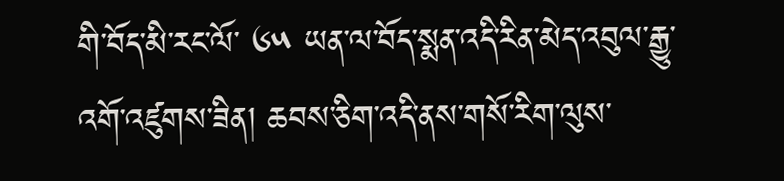གི་བོད་མི་རང་ལོ་ ༦༥ ཡན་ལ་བོད་སྨན་འདི་རིན་མེད་འབུལ་རྒྱུ་འགོ་འཛུགས་ཟིན། ཆབས་ཅིག་འདི་ནས་གསོ་རིག་ལུས་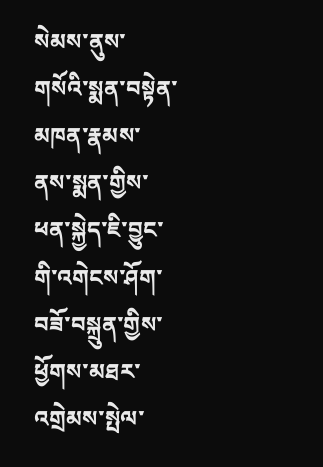སེམས་ནུས་གསོའི་སྨན་བསྟེན་མཁན་རྣམས་ནས་སྨན་གྱིས་ཕན་སྐྱེད་ཇི་བྱུང་གི་འགེངས་ཤོག་བཟོ་བསྐྲུན་གྱིས་ཕྱོགས་མཐར་འགྲེམས་སྤེལ་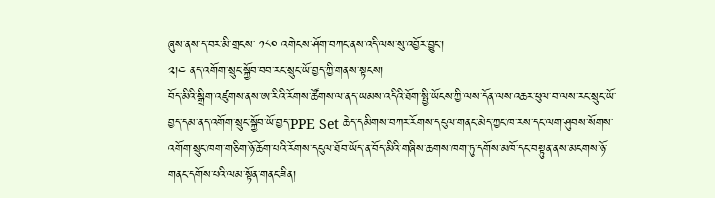ཞུས་ནས་ད་བར་མི་གྲངས་ ༡༨༠ འགེངས་ཤོག་བཀང་ནས་འདི་ལས་སུ་འབྱོར་བྱུང་།
༢།༤ ནད་འགོག་སྲུང་སྐྱོབ་བབ་རང་སྲུང་ཡོ་བྱད་ཀྱི་གནས་སྟངས།
བོད་མིའི་སྒྲིག་འཛུགས་ནས་ཨ་རིའི་རོགས་ཚོགས་ལ་ནད་ཡམས་འདིའི་ཐོག་སྤྱི་ཡོངས་ཀྱི་ལས་དོན་ལས་འཆར་ཕུལ་བ་ལས་རང་སྲུང་ཡོ་བྱད་དམ་ནད་འགོག་སྲུང་སྐྱོབ་ཡོ་བྱད་PPE Set ཆེད་དམིགས་བཀར་རོགས་དངུལ་གནང་མེད་ཀྱང་ཁ་རས་དང་ལག་ཤུབས་སོགས་འགོག་སྲུང་ཁག་གཅིག་ཉོ་ཆོག་པའི་རོགས་དངུལ་ཐོབ་ཡོད་ན་བོད་མིའི་གཞིས་ཆགས་ཁག་ཏུ་དགོས་མཁོ་དང་བསྟུན་ནས་མངགས་ཉོ་གནང་དགོས་པའི་ལམ་སྟོན་གནང་ཟིན།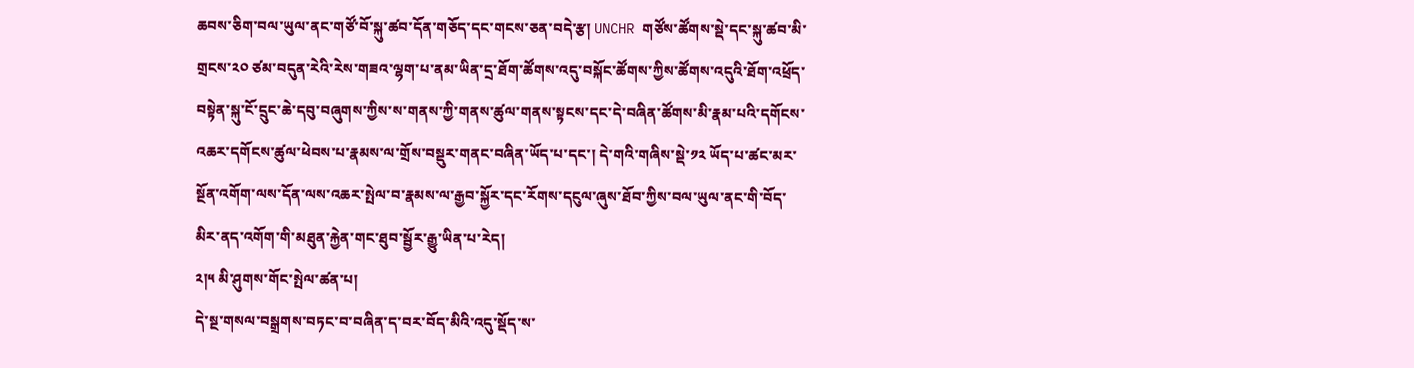ཆབས་ཅིག་བལ་ཡུལ་ནང་གཙོ་བོ་སྐུ་ཚབ་དོན་གཅོད་དང་གངས་ཅན་བདེ་རྩ། UNCHR གཙོས་ཚོགས་སྡེ་དང་སྐུ་ཚབ་མི་གྲངས་༢༠ ཙམ་བདུན་རེའི་རེས་གཟའ་ལྷག་པ་ནམ་ཡིན་དྲ་ཐོག་ཚོགས་འདུ་བསྐོང་ཚོགས་ཀྱིས་ཚོགས་འདུའི་ཐོག་འཕྲོད་བསྟེན་སྐུ་ངོ་དྲུང་ཆེ་དབུ་བཞུགས་ཀྱིས་ས་གནས་ཀྱི་གནས་ཚུལ་གནས་སྟངས་དང་དེ་བཞིན་ཚོགས་མི་རྣམ་པའི་དགོངས་འཆར་དགོངས་ཚུལ་ཕེབས་པ་རྣམས་ལ་གྲོས་བསྡུར་གནང་བཞིན་ཡོད་པ་དང་། དེ་གའི་གཞིས་སྡེ་༡༢ ཡོད་པ་ཚང་མར་སྔོན་འགོག་ལས་དོན་ལས་འཆར་སྤེལ་བ་རྣམས་ལ་རྒྱབ་སྐྱོར་དང་རོགས་དངུལ་ཞུས་ཐོབ་ཀྱིས་བལ་ཡུལ་ནང་གི་བོད་མིར་ནད་འགོག་གི་མཐུན་རྐྱེན་གང་ཐུབ་སྦྱོར་རྒྱུ་ཡིན་པ་རེད།
༢།༥ མི་ཤུགས་གོང་སྤེལ་ཚན་པ།
དེ་སྔ་གསལ་བསྒྲགས་བཏང་བ་བཞིན་ད་བར་བོད་མིའི་འདུ་སྡོད་ས་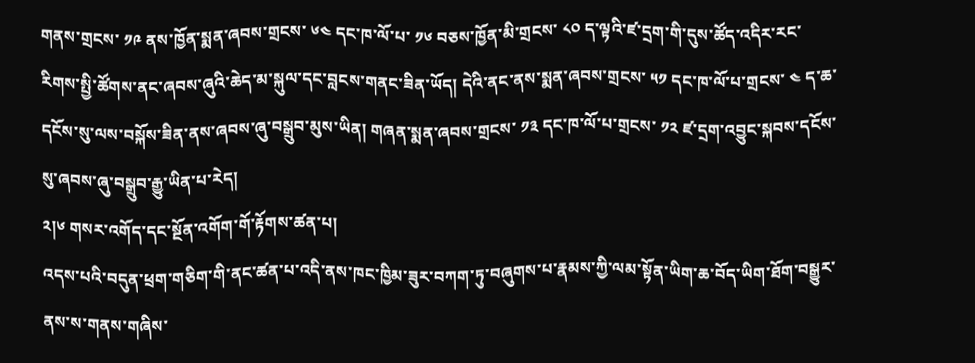གནས་གྲངས་ ༡༩ ནས་ཁྱོན་སྨན་ཞབས་གྲངས་ ༦༤ དང་ཁ་ལོ་པ་ ༡༦ བཅས་ཁྱོན་མི་གྲངས་ ༨༠ ད་ལྟའི་ཛ་དྲག་གི་དུས་ཚོད་འདིར་རང་རིགས་སྤྱི་ཚོགས་ནང་ཞབས་ཞུའི་ཆེད་མ་སྐུལ་དང་བླངས་གནང་ཟིན་ཡོད། དེའི་ནང་ནས་སྨན་ཞབས་གྲངས་ ༥༡ དང་ཁ་ལོ་པ་གྲངས་ ༤ ད་ཆ་དངོས་སུ་ལས་བསྐོས་ཟིན་ནས་ཞབས་ཞུ་བསྒྲུབ་མུས་ཡིན། གཞན་སྨན་ཞབས་གྲངས་ ༡༣ དང་ཁ་ལོ་པ་གྲངས་ ༡༢ ཛ་དྲག་འབྱུང་སྐབས་དངོས་སུ་ཞབས་ཞུ་བསྒྲུབ་རྒྱུ་ཡིན་པ་རེད།
༢།༦ གསར་འགོད་དང་སྔོན་འགོག་གོ་རྟོགས་ཚན་པ།
འདས་པའི་བདུན་ཕྲག་གཅིག་གི་ནང་ཚན་པ་འདི་ནས་ཁང་ཁྱིམ་ཟུར་བཀག་ཏུ་བཞུགས་པ་རྣམས་ཀྱི་ལམ་སྟོན་ཡིག་ཆ་བོད་ཡིག་ཐོག་བསྒྱུར་ནས་ས་གནས་གཞིས་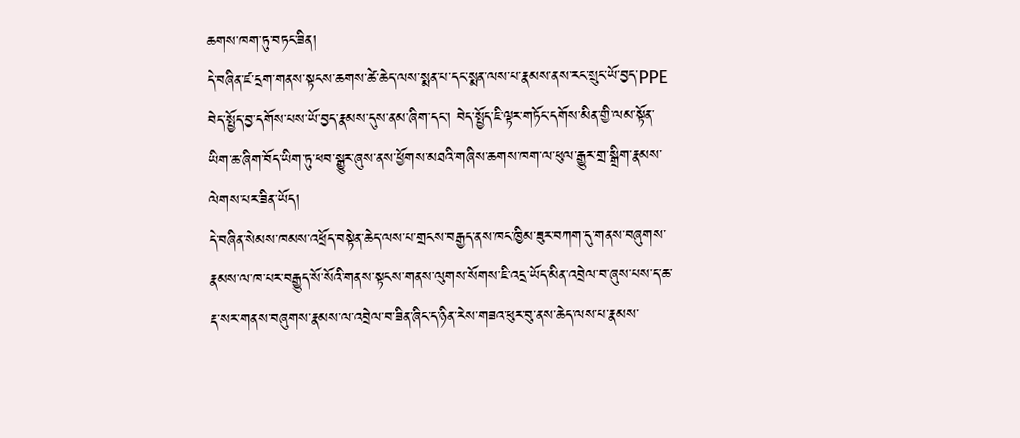ཆགས་ཁག་ཏུ་བཏང་ཟིན།
དེ་བཞིན་ཛ་དྲག་གནས་སྟངས་ཆགས་ཚེ་ཆེད་ལས་སྨན་པ་དང་སྨན་ལས་པ་རྣམས་ནས་རང་སྲུང་ཡོ་བྱད་PPE བེད་སྤྱོད་བྱ་དགོས་པས་ཡོ་བྱད་རྣམས་དུས་ནམ་ཞིག་དང་། བེད་སྤྱོད་ཇི་ལྟར་གཏོང་དགོས་མིན་གྱི་ལམ་སྟོན་ཡིག་ཆ་ཞིག་བོད་ཡིག་ཏུ་ཕབ་སྒྱུར་ཞུས་ནས་ཕྱོགས་མཐའི་གཞིས་ཆགས་ཁག་ལ་ཕུལ་རྒྱུར་གྲ་སྒྲིག་རྣམས་ལེགས་པར་ཟིན་ཡོད།
དེ་བཞིན་སེམས་ཁམས་འཕྲོད་བསྟེན་ཆེད་ལས་པ་གྲངས་བརྒྱད་ནས་ཁང་ཁྱིམ་ཟུར་བཀག་དུ་གནས་བཞུགས་རྣམས་ལ་ཁ་པར་བརྒྱུད་སོ་སོའི་གནས་སྟངས་གནས་ལུགས་སོགས་ཇི་འདྲ་ཡོད་མིན་འབྲེལ་བ་ཞུས་པས་ད་ཆ་རྡ་སར་གནས་བཞུགས་རྣམས་ལ་འབྲེལ་བ་ཟིན་ཞིང་ད་ཉིན་རེས་གཟའ་ཕུར་བུ་ནས་ཆེད་ལས་པ་རྣམས་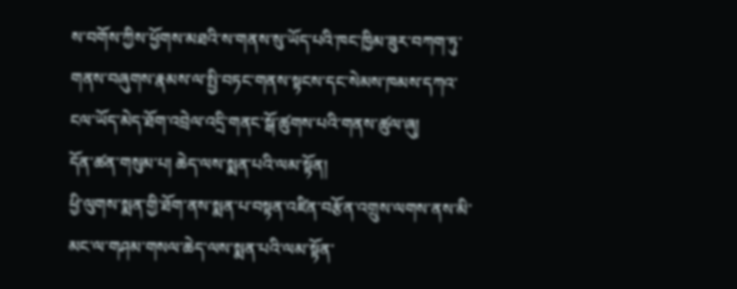ས་བགོས་ཀྱིས་ཕྱོགས་མཐའི་ས་གནས་སུ་ཡོད་པའི་ཁང་ཁྱིམ་ཟུར་བཀག་ཏུ་གནས་བཞུགས་རྣམས་ལ་སྤྱི་བཏང་གནས་སྟངས་དང་སེམས་ཁམས་དཀའ་ངལ་ཡོད་མེད་ཐོག་འབྲེལ་འདྲི་གནང་སྒོ་ཚུགས་པའི་གནས་ཚུལ་ཞུ།
དོན་ཚན་གསུམ་པ། ཆེད་ལས་སྨན་པའི་ལམ་སྟོན།
ཕྱི་ལུགས་སྨན་གྱི་ཐོག་ནས་སྨན་པ་བསྟན་འཛིན་བརྩོན་འགྲུས་ལགས་ནས་མི་མང་ལ་གཤམ་གསལ་ཆེད་ལས་སྨན་པའི་ལམ་སྟོན་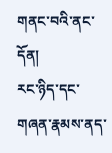གནང་བའི་ནང་དོན།
རང་ཉིད་དང་གཞན་རྣམས་ནད་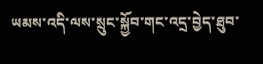ཡམས་འདི་ལས་སྲུང་སྐྱོབ་གང་འདྲ་བྱེད་ཐུབ་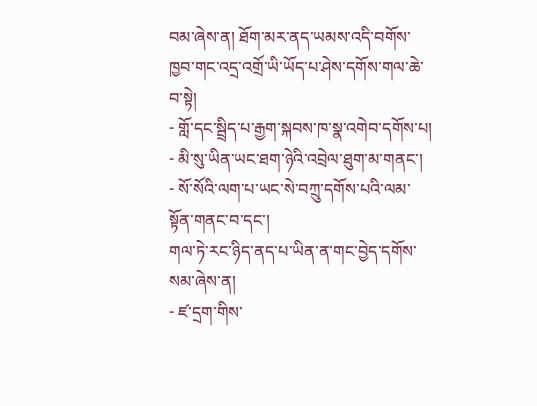བམ་ཞེས་ན། ཐོག་མར་ནད་ཡམས་འདི་བགོས་ཁྱབ་གང་འདྲ་འགྲོ་ཡི་ཡོད་པ་ཤེས་དགོས་གལ་ཆེ་བ་སྟེ།
- གློ་དང་སྦྲིད་པ་རྒྱག་སྐབས་ཁ་སྣ་འགེབ་དགོས་པ།
- མི་སུ་ཡིན་ཡང་ཐག་ཉེའི་འབྲེལ་ཐུག་མ་གནང་།
- སོ་སོའི་ལག་པ་ཡང་སེ་བཀྲུ་དགོས་པའི་ལམ་སྟོན་གནང་བ་དང་།
གལ་ཏེ་རང་ཉིད་ནད་པ་ཡིན་ན་གང་བྱེད་དགོས་སམ་ཞེས་ན།
- ཛ་དྲག་གིས་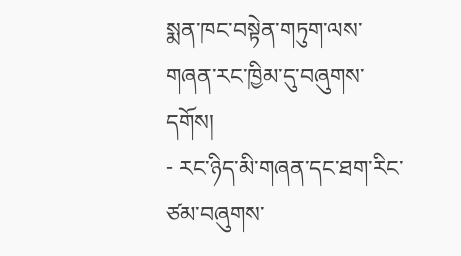སྨན་ཁང་བསྟེན་གཏུག་ལས་གཞན་རང་ཁྱིམ་དུ་བཞུགས་དགོས།
- རང་ཉིད་མི་གཞན་དང་ཐག་རིང་ཙམ་བཞུགས་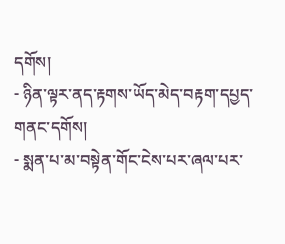དགོས།
- ཉིན་ལྟར་ནད་རྟགས་ཡོད་མེད་བརྟག་དཔྱད་གནང་དགོས།
- སྨན་པ་མ་བསྟེན་གོང་ངེས་པར་ཞལ་པར་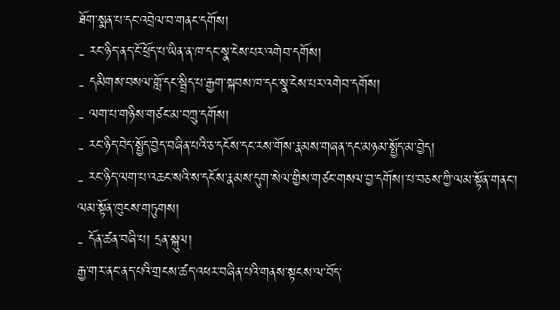ཐོག་སྨན་པ་དང་འབྲེལ་བ་གནང་དགོས།
- རང་ཉིད་ནད་ངོ་ཕྲོད་པ་ཡིན་ན་ཁ་དང་སྣ་ངེས་པར་འགེབ་དགོས།
- དམིགས་བསལ་གློ་དང་སྦྲིད་པ་རྒྱག་སྐབས་ཁ་དང་སྣ་ངེས་པར་འགེབ་དགོས།
- ལག་པ་གཉིས་གཙང་མ་བཀྲུ་དགོས།
- རང་ཉིད་བེད་སྤྱོད་བྱེད་བཞིན་པའི་ཅ་དངོས་དང་རས་གོས་རྣམས་གཞན་དང་མཉམ་སྤྱོད་མ་བྱེད།
- རང་ཉིད་ལག་པ་འཆང་སའི་ས་དངོས་རྣམས་དུག་སེལ་གྱིས་གཙང་གསལ་བྱ་དགོས།་པ་བཅས་ཀྱི་ལམ་སྟོན་གནང་།
ལམ་སྟོན་ཁུངས་གཏུགས།
- དོན་ཚན་བཞི་པ། དྲན་སྐུལ།
རྒྱ་གར་ནང་ནད་པའི་གྲངས་ཚད་འཕར་བཞིན་པའི་གནས་སྟངས་ལ་བོད་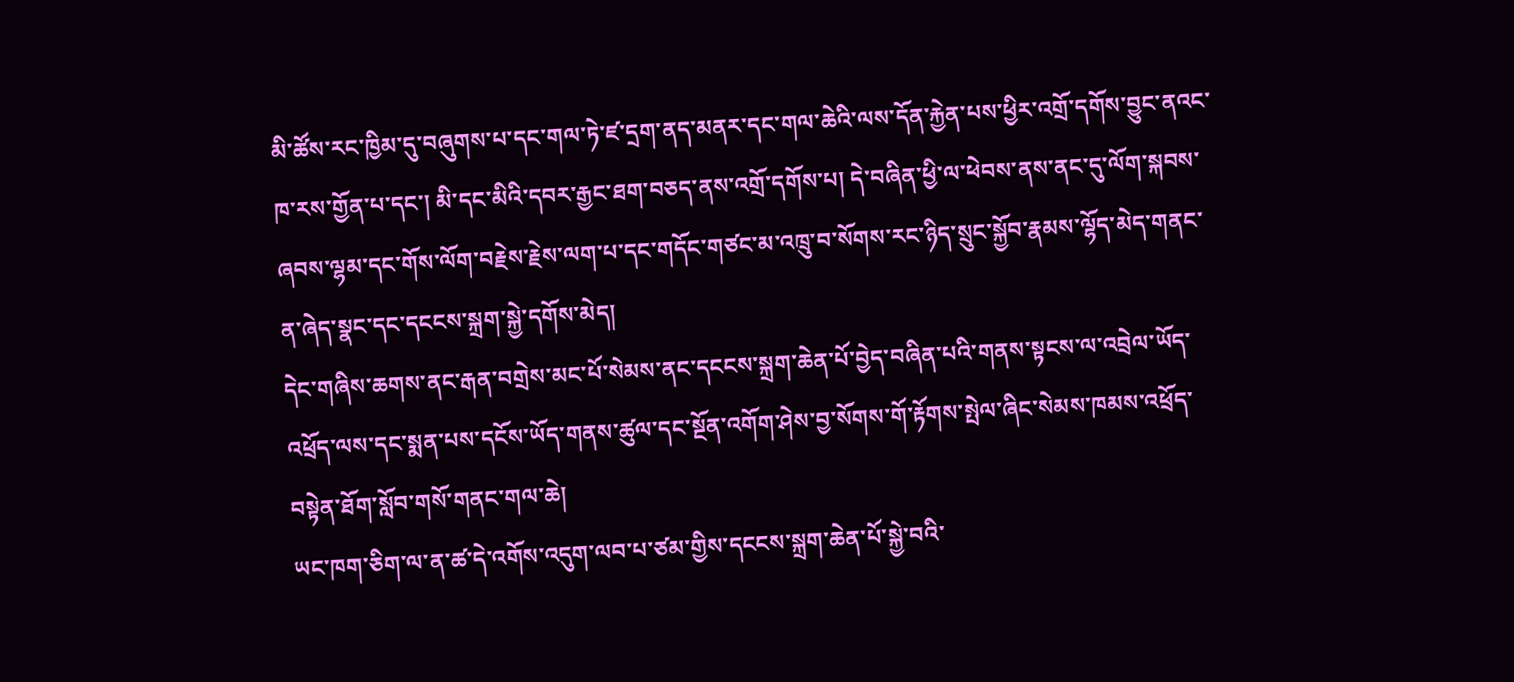མི་ཚོས་རང་ཁྱིམ་དུ་བཞུགས་པ་དང་གལ་ཏེ་ཛ་དྲག་ནད་མནར་དང་གལ་ཆེའི་ལས་དོན་རྐྱེན་པས་ཕྱིར་འགྲོ་དགོས་བྱུང་ནའང་ཁ་རས་གྱོན་པ་དང་། མི་དང་མིའི་དབར་རྒྱང་ཐག་བཅད་ནས་འགྲོ་དགོས་པ། དེ་བཞིན་ཕྱི་ལ་ཕེབས་ནས་ནང་དུ་ལོག་སྐབས་ཞབས་ལྷམ་དང་གོས་ལོག་བརྗེས་རྗེས་ལག་པ་དང་གདོང་གཙང་མ་འཁྲུ་བ་སོགས་རང་ཉིད་སྲུང་སྐྱོབ་རྣམས་ལྷོད་མེད་གནང་ན་ཞེད་སྣང་དང་དངངས་སྐྲག་སྐྱེ་དགོས་མེད།
དེང་གཞིས་ཆགས་ནང་རྒན་བགྲེས་མང་པོ་སེམས་ནང་དངངས་སྐྲག་ཆེན་པོ་བྱེད་བཞིན་པའི་གནས་སྟངས་ལ་འབྲེལ་ཡོད་འཕྲོད་ལས་དང་སྨན་པས་དངོས་ཡོད་གནས་ཚུལ་དང་སྔོན་འགོག་ཤེས་བྱ་སོགས་གོ་རྟོགས་སྤེལ་ཞིང་སེམས་ཁམས་འཕྲོད་བསྟེན་ཐོག་སློབ་གསོ་གནང་གལ་ཆེ།
ཡང་ཁག་ཅིག་ལ་ན་ཚ་དེ་འགོས་འདུག་ལབ་པ་ཙམ་གྱིས་དངངས་སྐྲག་ཆེན་པོ་སྐྱེ་བའི་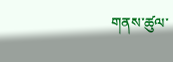གནས་ཚུལ་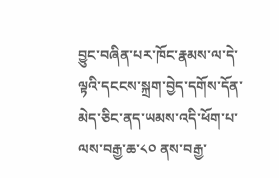བྱུང་བཞིན་པར་ཁོང་རྣམས་ལ་དེ་ལྟའི་དངངས་སྐྲག་བྱེད་དགོས་དོན་མེད་ཅིང་ནད་ཡམས་འདི་ཕོག་པ་ལས་བརྒྱ་ཆ་༨༠ ནས་བརྒྱ་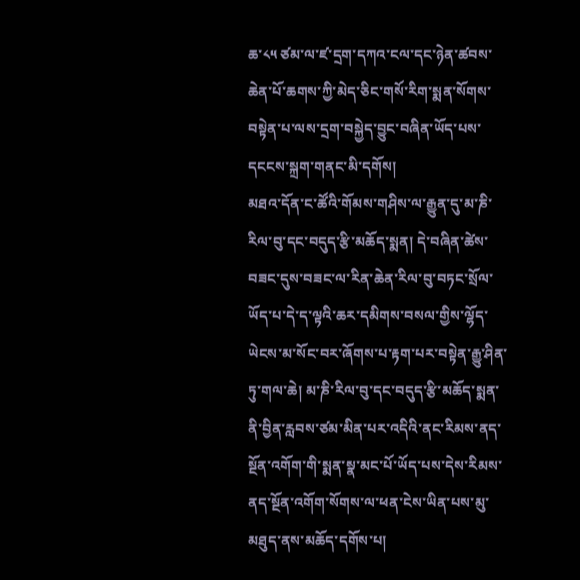ཆ་༨༥ ཙམ་ལ་ཛ་དྲག་དཀའ་ངལ་དང་ཉེན་ཚབས་ཆེན་པོ་ཆགས་ཀྱི་མེད་ཅིང་གསོ་རིག་སྨན་སོགས་བསྟེན་པ་ལས་དྲག་བསྐྱེད་བྱུང་བཞིན་ཡོད་པས་དངངས་སྐྲག་གནང་མི་དགོས།
མཐའ་དོན་ང་ཚོའི་གོམས་གཤིས་ལ་རྒྱུན་དུ་མ་ཎི་རིལ་བུ་དང་བདུད་རྩི་མཆོད་སྨན། དེ་བཞིན་ཚེས་བཟང་དུས་བཟང་ལ་རིན་ཆེན་རིལ་བུ་བཏང་སྲོལ་ཡོད་པ་དེ་ད་ལྟའི་ཆར་དམིགས་བསལ་གྱིས་ལྷོད་ཡེངས་མ་སོང་བར་ཞོགས་པ་རྟག་པར་བསྟེན་རྒྱུ་ཤིན་ཏུ་གལ་ཆེ། མ་ཎི་རིལ་བུ་དང་བདུད་རྩི་མཆོད་སྨན་ནི་བྱིན་རླབས་ཙམ་མིན་པར་འདིའི་ནང་རིམས་ནད་སྔོན་འགོག་གི་སྨན་སྣ་མང་པོ་ཡོད་པས་དེས་རིམས་ནད་སྔོན་འགོག་སོགས་ལ་ཕན་ངེས་ཡིན་པས་མུ་མཐུད་ནས་མཆོད་དགོས་པ།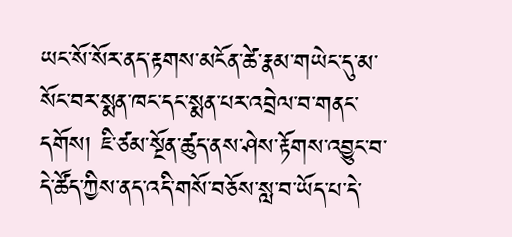ཡང་སོ་སོར་ནད་རྟགས་མངོན་ཚེ་རྣམ་གཡེང་དུ་མ་སོང་བར་སྨན་ཁང་དང་སྨན་པར་འབྲེལ་བ་གནང་དགོས། ཇི་ཙམ་སྔོན་ཚུད་ནས་ཤེས་རྟོགས་འབྱུང་བ་དེ་ཚོད་ཀྱིས་ནད་འདི་གསོ་བཅོས་སླ་བ་ཡོད་པ་དེ་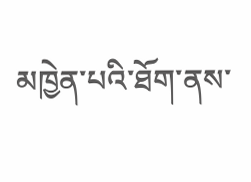མཁྱེན་པའི་ཐོག་ནས་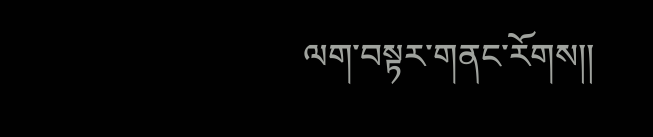ལག་བསྟར་གནང་རོགས།།